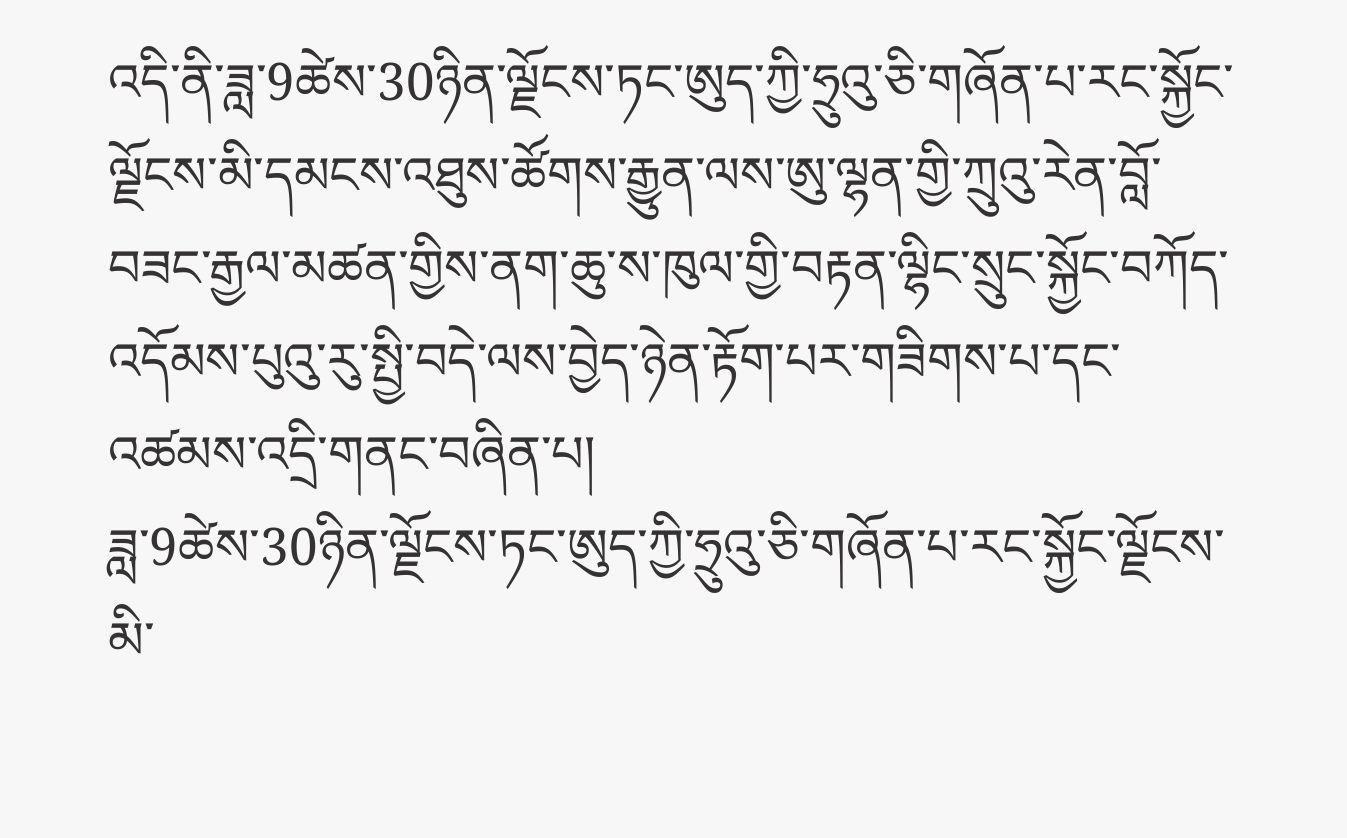འདི་ནི་ཟླ་9ཚེས་30ཉིན་ལྗོངས་ཏང་ཨུད་ཀྱི་ཧྲུའུ་ཅི་གཞོན་པ་རང་སྐྱོང་ལྗོངས་མི་དམངས་འཐུས་ཚོགས་རྒྱུན་ལས་ཨུ་ལྷན་གྱི་ཀྲུའུ་རེན་བློ་བཟང་རྒྱལ་མཚན་གྱིས་ནག་ཆུ་ས་ཁུལ་གྱི་བརྟན་ལྷིང་སྲུང་སྐྱོང་བཀོད་འདོམས་པུའུ་རུ་སྤྱི་བདེ་ལས་བྱེད་ཉེན་རྟོག་པར་གཟིགས་པ་དང་འཚམས་འདྲི་གནང་བཞིན་པ།
ཟླ་9ཚེས་30ཉིན་ལྗོངས་ཏང་ཨུད་ཀྱི་ཧྲུའུ་ཅི་གཞོན་པ་རང་སྐྱོང་ལྗོངས་མི་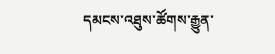དམངས་འཐུས་ཚོགས་རྒྱུན་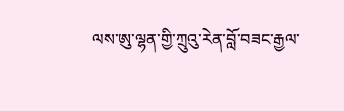ལས་ཨུ་ལྷན་གྱི་ཀྲུའུ་རེན་བློ་བཟང་རྒྱལ་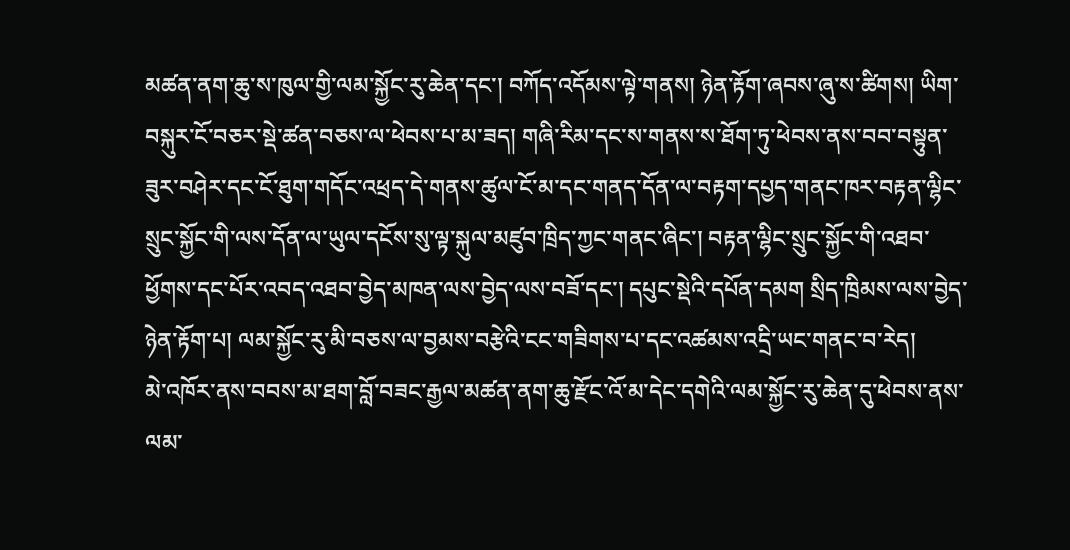མཚན་ནག་ཆུ་ས་ཁུལ་གྱི་ལམ་སྐྱོང་རུ་ཆེན་དང་། བཀོད་འདོམས་ལྟེ་གནས། ཉེན་རྟོག་ཞབས་ཞུ་ས་ཚིགས། ཡིག་བསྐུར་ངོ་བཅར་སྡེ་ཚན་བཅས་ལ་ཕེབས་པ་མ་ཟད། གཞི་རིམ་དང་ས་གནས་ས་ཐོག་ཏུ་ཕེབས་ནས་བབ་བསྟུན་ཟུར་བཤེར་དང་ངོ་ཐུག་གདོང་འཕྲད་དེ་གནས་ཚུལ་ངོ་མ་དང་གནད་དོན་ལ་བརྟག་དཔྱད་གནང་ཁར་བརྟན་ལྷིང་སྲུང་སྐྱོང་གི་ལས་དོན་ལ་ཡུལ་དངོས་སུ་ལྟ་སྐུལ་མཛུབ་ཁྲིད་ཀྱང་གནང་ཞིང་། བརྟན་ལྷིང་སྲུང་སྐྱོང་གི་འཐབ་ཕྱོགས་དང་པོར་འབད་འཐབ་བྱེད་མཁན་ལས་བྱེད་ལས་བཟོ་དང་། དཔུང་སྡེའི་དཔོན་དམག སྲིད་ཁྲིམས་ལས་བྱེད་ཉེན་རྟོག་པ། ལམ་སྐྱོང་རུ་མི་བཅས་ལ་བྱམས་བརྩེའི་ངང་གཟིགས་པ་དང་འཚམས་འདྲི་ཡང་གནང་བ་རེད།
མེ་འཁོར་ནས་བབས་མ་ཐག་བློ་བཟང་རྒྱལ་མཚན་ནག་ཆུ་རྫོང་འོ་མ་དེང་དགེའི་ལམ་སྐྱོང་རུ་ཆེན་དུ་ཕེབས་ནས་ལམ་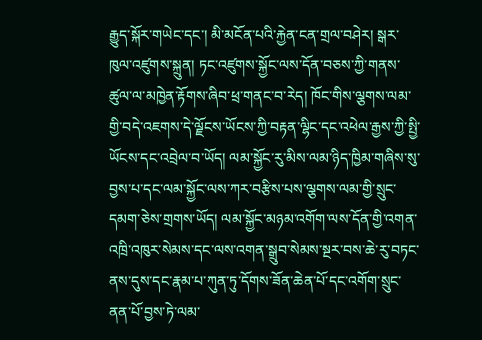རྒྱུད་སྐོར་གཡེང་དང་། མི་མངོན་པའི་རྐྱེན་ངན་གྲལ་བཤེར། སྒར་ཁུལ་འཛུགས་སྐྲུན། ཏང་འཛུགས་སྐྱོང་ལས་དོན་བཅས་ཀྱི་གནས་ཚུལ་ལ་མཁྱེན་རྟོགས་ཞིབ་ཕྲ་གནང་བ་རེད། ཁོང་གིས་ལྕགས་ལམ་གྱི་བདེ་འཇགས་དེ་ལྗོངས་ཡོངས་ཀྱི་བརྟན་ལྷིང་དང་འཕེལ་རྒྱས་ཀྱི་སྤྱི་ཡོངས་དང་འབྲེལ་བ་ཡོད། ལམ་སྐྱོང་རུ་མིས་ལམ་ཉིད་ཁྱིམ་གཞིས་སུ་བྱས་པ་དང་ལམ་སྐྱོང་ལས་ཀར་བརྩིས་པས་ལྕགས་ལམ་གྱི་སྲུང་དམག་ཅེས་གྲགས་ཡོད། ལམ་སྐྱོང་མཉམ་འགོག་ལས་དོན་གྱི་འགན་འཁྲི་འཁུར་སེམས་དང་ལས་འགན་སྒྲུབ་སེམས་སྔར་བས་ཆེ་རུ་བཏང་ནས་དུས་དང་རྣམ་པ་ཀུན་ཏུ་དོགས་ཟོན་ཆེན་པོ་དང་འགོག་སྲུང་ནན་པོ་བྱས་ཏེ་ལམ་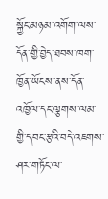སྐྱོང་མཉམ་འགོག་ལས་དོན་གྱི་བྱེད་ཐབས་ཁག་ཁྱོན་ཡོངས་ནས་དོན་འཁྱོལ་དང་ལྕགས་ལམ་གྱི་དབང་རྩའི་བདེ་འཇགས་ཤར་གཏོང་ལ་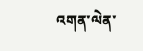འགན་ལེན་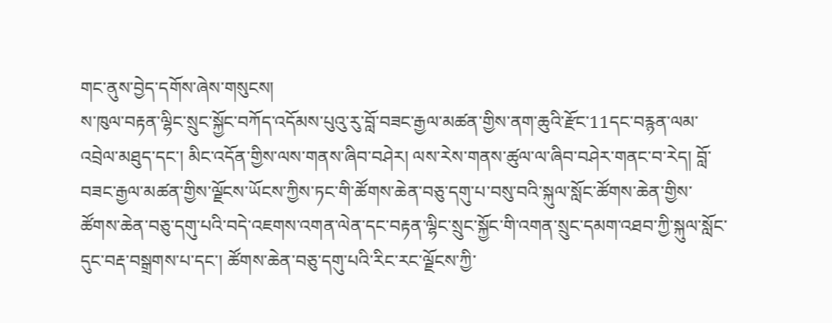གང་ནུས་བྱེད་དགོས་ཞེས་གསུངས།
ས་ཁུལ་བརྟན་ལྷིང་སྲུང་སྐྱོང་བཀོད་འདོམས་པུའུ་རུ་བློ་བཟང་རྒྱལ་མཚན་གྱིས་ནག་ཆུའི་རྫོང་11དང་བརྙན་ལམ་འབྲེལ་མཐུད་དང་། མིང་འདོན་གྱིས་ལས་གནས་ཞིབ་བཤེར། ལས་རེས་གནས་ཚུལ་ལ་ཞིབ་བཤེར་གནང་བ་རེད། བློ་བཟང་རྒྱལ་མཚན་གྱིས་ལྗོངས་ཡོངས་ཀྱིས་ཏང་གི་ཚོགས་ཆེན་བཅུ་དགུ་པ་བསུ་བའི་སྐུལ་སློང་ཚོགས་ཆེན་གྱིས་ཚོགས་ཆེན་བཅུ་དགུ་པའི་བདེ་འཇགས་འགན་ལེན་དང་བརྟན་ལྷིང་སྲུང་སྐྱོང་གི་འགན་སྲུང་དམག་འཐབ་ཀྱི་སྐུལ་སློང་དུང་བརྡ་བསྒྲགས་པ་དང་། ཚོགས་ཆེན་བཅུ་དགུ་པའི་རིང་རང་ལྗོངས་ཀྱི་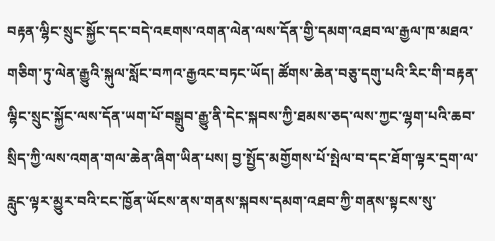བརྟན་ལྷིང་སྲུང་སྐྱོང་དང་བདེ་འཇགས་འགན་ལེན་ལས་དོན་གྱི་དམག་འཐབ་ལ་རྒྱལ་ཁ་མཐའ་གཅིག་ཏུ་ལེན་རྒྱུའི་སྐུལ་སློང་བཀའ་རྒྱའང་བཏང་ཡོད། ཚོགས་ཆེན་བཅུ་དགུ་པའི་རིང་གི་བརྟན་ལྷིང་སྲུང་སྐྱོང་ལས་དོན་ཡག་པོ་བསྒྲུབ་རྒྱུ་ནི་དེང་སྐབས་ཀྱི་ཐམས་ཅད་ལས་ཀྱང་ལྷག་པའི་ཆབ་སྲིད་ཀྱི་ལས་འགན་གལ་ཆེན་ཞིག་ཡིན་པས། བྱ་སྤྱོད་མགྱོགས་པོ་སྤེལ་བ་དང་ཐོག་ལྟར་དྲག་ལ་རླུང་ལྟར་མྱུར་བའི་ངང་ཁྱོན་ཡོངས་ནས་གནས་སྐབས་དམག་འཐབ་ཀྱི་གནས་སྟངས་སུ་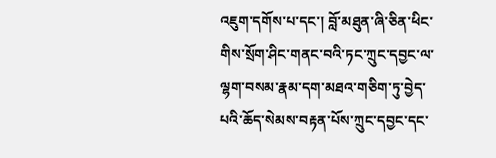འཇུག་དགོས་པ་དང་། བློ་མཐུན་ཞི་ཅིན་ཕིང་གིས་སྲོག་ཤིང་གནང་བའི་ཏང་ཀྲུང་དབྱང་ལ་ལྷག་བསམ་རྣམ་དག་མཐའ་གཅིག་ཏུ་བྱེད་པའི་ཆོད་སེམས་བརྟན་པོས་ཀྲུང་དབྱང་དང་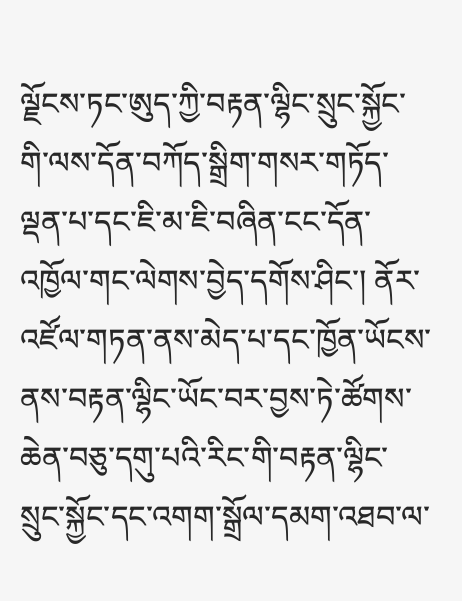ལྗོངས་ཏང་ཨུད་ཀྱི་བརྟན་ལྷིང་སྲུང་སྐྱོང་གི་ལས་དོན་བཀོད་སྒྲིག་གསར་གཏོད་ལྡན་པ་དང་ཇི་མ་ཇི་བཞིན་ངང་དོན་འཁྱོལ་གང་ལེགས་བྱེད་དགོས་ཤིང་། ནོར་འཛོལ་གཏན་ནས་མེད་པ་དང་ཁྱོན་ཡོངས་ནས་བརྟན་ལྷིང་ཡོང་བར་བྱས་ཏེ་ཚོགས་ཆེན་བཅུ་དགུ་པའི་རིང་གི་བརྟན་ལྷིང་སྲུང་སྐྱོང་དང་འགག་སྒྲོལ་དམག་འཐབ་ལ་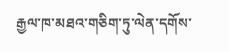རྒྱལ་ཁ་མཐའ་གཅིག་ཏུ་ལེན་དགོས་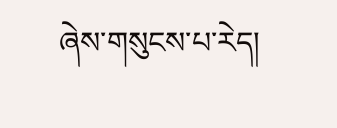ཞེས་གསུངས་པ་རེད།